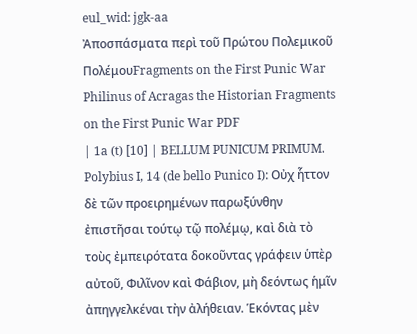eul_wid: jgk-aa
Ἀποσπάσματα περὶ τοῦ Πρώτου Πολεμικοῦ ΠολέμουFragments on the First Punic War
Philinus of Acragas the Historian Fragments on the First Punic War PDF
| 1a (t) [10] | BELLUM PUNICUM PRIMUM. Polybius I, 14 (de bello Punico I): Οὐχ ἧττον δὲ τῶν προειρημένων παρωξύνθην ἐπιστῆσαι τούτῳ τῷ πολέμῳ, καὶ διὰ τὸ τοὺς ἐμπειρότατα δοκοῦντας γράφειν ὑπὲρ αὐτοῦ, Φιλῖνον καὶ Φάβιον, μὴ δεόντως ἡμῖν ἀπηγγελκέναι τὴν ἀλήθειαν. Ἑκόντας μὲν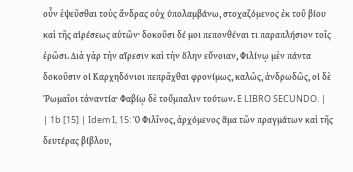οὖν ἐψεῦσθαι τοὺς ἄνδρας οὐχ ὑπολαμβάνω, στοχαζόμενος ἐκ τοῦ βίου καὶ τῆς αἱρέσεως αὐτῶν· δοκοῦσι δέ μοι πεπονθέναι τι παραπλήσιον τοῖς ἐρῶσι. Διὰ γὰρ τὴν αἵρεσιν καὶ τὴν ὅλην εὔνοιαν, Φιλίνῳ μὲν πάντα δοκοῦσιν οἱ Καρχηδόνιοι πεπρᾶχθαι φρονίμως, καλῶς, ἀνδρωδῶς, οἱ δὲ Ῥωμαῖοι τἀναντία· Φαβίῳ δὲ τοὔμπαλιν τούτων. E LIBRO SECUNDO. |
| 1b [15] | Idem I, 15: Ὁ Φιλῖνος, ἀρχόμενος ἅμα τῶν πραγμάτων καὶ τῆς δευτέρας βίβλου,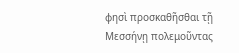φησὶ προσκαθῆσθαι τῇ Μεσσήνῃ πολεμοῦντας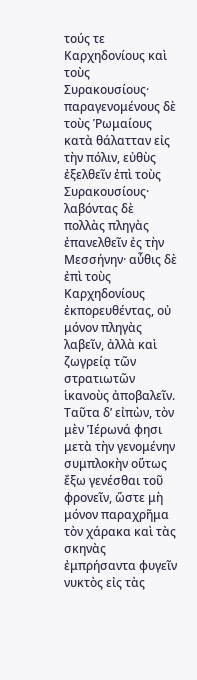τούς τε Καρχηδονίους καὶ τοὺς Συρακουσίους· παραγενομένους δὲ τοὺς Ῥωμαίους κατὰ θάλατταν εἰς τὴν πόλιν, εὐθὺς ἐξελθεῖν ἐπὶ τοὺς Συρακουσίους· λαβόντας δὲ πολλὰς πληγὰς ἐπανελθεῖν ἐς τὴν Μεσσήνην· αὖθις δὲ ἐπὶ τοὺς Καρχηδονίους ἐκπορευθέντας, οὐ μόνον πληγὰς λαβεῖν, ἀλλὰ καὶ ζωγρείᾳ τῶν στρατιωτῶν ἱκανοὺς ἀποβαλεῖν. Ταῦτα δ’ εἰπὼν, τὸν μὲν Ἱέρωνά φησι μετὰ τὴν γενομένην συμπλοκὴν οὕτως ἔξω γενέσθαι τοῦ φρονεῖν, ὥστε μὴ μόνον παραχρῆμα τὸν χάρακα καὶ τὰς σκηνὰς ἐμπρήσαντα φυγεῖν νυκτὸς εἰς τὰς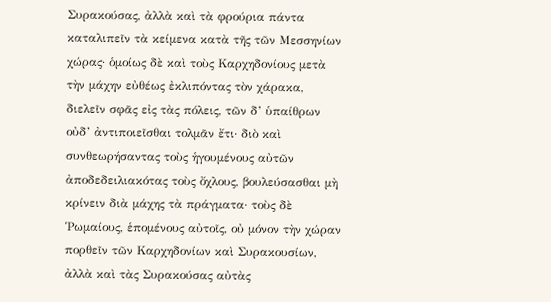Συρακούσας, ἀλλὰ καὶ τὰ φρούρια πάντα καταλιπεῖν τὰ κείμενα κατὰ τῆς τῶν Μεσσηνίων χώρας· ὁμοίως δὲ καὶ τοὺς Καρχηδονίους μετὰ τὴν μάχην εὐθέως ἐκλιπόντας τὸν χάρακα, διελεῖν σφᾶς εἰς τὰς πόλεις, τῶν δ’ ὑπαίθρων οὐδ’ ἀντιποιεῖσθαι τολμᾶν ἔτι· διὸ καὶ συνθεωρήσαντας τοὺς ἡγουμένους αὐτῶν ἀποδεδειλιακότας τοὺς ὄχλους, βουλεύσασθαι μὴ κρίνειν διὰ μάχης τὰ πράγματα· τοὺς δὲ Ῥωμαίους, ἑπομένους αὐτοῖς, οὐ μόνον τὴν χώραν πορθεῖν τῶν Καρχηδονίων καὶ Συρακουσίων, ἀλλὰ καὶ τὰς Συρακούσας αὐτὰς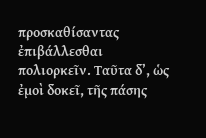προσκαθίσαντας ἐπιβάλλεσθαι πολιορκεῖν. Ταῦτα δ’, ὡς ἐμοὶ δοκεῖ, τῆς πάσης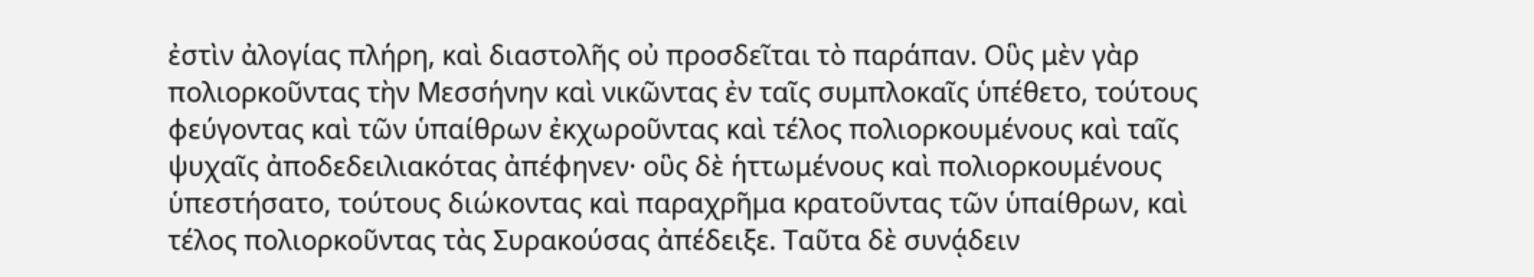ἐστὶν ἀλογίας πλήρη, καὶ διαστολῆς οὐ προσδεῖται τὸ παράπαν. Οὓς μὲν γὰρ πολιορκοῦντας τὴν Μεσσήνην καὶ νικῶντας ἐν ταῖς συμπλοκαῖς ὑπέθετο, τούτους φεύγοντας καὶ τῶν ὑπαίθρων ἐκχωροῦντας καὶ τέλος πολιορκουμένους καὶ ταῖς ψυχαῖς ἀποδεδειλιακότας ἀπέφηνεν· οὓς δὲ ἡττωμένους καὶ πολιορκουμένους ὑπεστήσατο, τούτους διώκοντας καὶ παραχρῆμα κρατοῦντας τῶν ὑπαίθρων, καὶ τέλος πολιορκοῦντας τὰς Συρακούσας ἀπέδειξε. Ταῦτα δὲ συνᾴδειν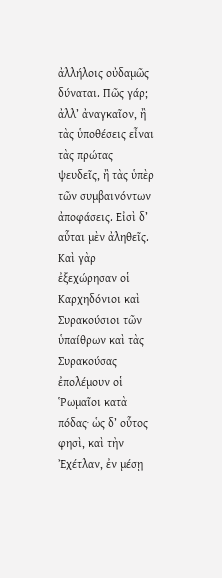ἀλλήλοις οὐδαμῶς δύναται. Πῶς γάρ; ἀλλ’ ἀναγκαῖον, ἢ τὰς ὑποθέσεις εἶναι τὰς πρώτας ψευδεῖς, ἢ τὰς ὑπὲρ τῶν συμβαινόντων ἀποφάσεις. Εἰσὶ δ’ αὗται μὲν ἀληθεῖς. Καὶ γὰρ ἐξεχώρησαν οἱ Καρχηδόνιοι καὶ Συρακούσιοι τῶν ὑπαίθρων καὶ τὰς Συρακούσας ἐπολέμουν οἱ Ῥωμαῖοι κατὰ πόδας· ὡς δ’ οὗτος φησὶ, καὶ τὴν Ἐχέτλαν, ἐν μέσῃ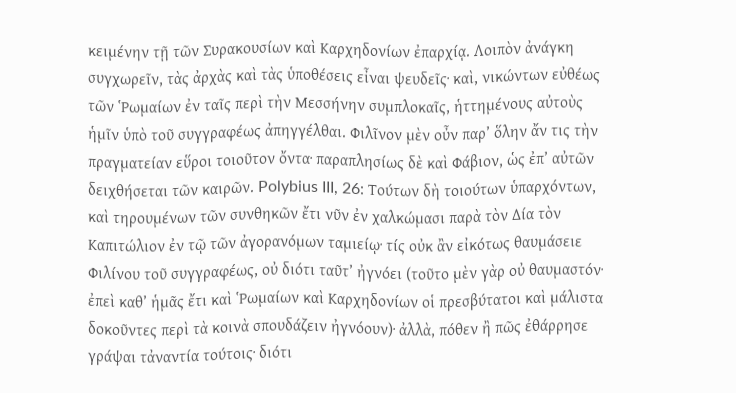κειμένην τῇ τῶν Συρακουσίων καὶ Καρχηδονίων ἐπαρχίᾳ. Λοιπὸν ἀνάγκη συγχωρεῖν, τὰς ἀρχὰς καὶ τὰς ὑποθέσεις εἶναι ψευδεῖς· καὶ, νικώντων εὐθέως τῶν Ῥωμαίων ἐν ταῖς περὶ τὴν Μεσσήνην συμπλοκαῖς, ἡττημένους αὐτοὺς ἡμῖν ὑπὸ τοῦ συγγραφέως ἀπηγγέλθαι. Φιλῖνον μὲν οὖν παρ’ ὅλην ἄν τις τὴν πραγματείαν εὕροι τοιοῦτον ὄντα· παραπλησίως δὲ καὶ Φάβιον, ὡς ἐπ’ αὐτῶν δειχθήσεται τῶν καιρῶν. Polybius III, 26: Τούτων δὴ τοιούτων ὑπαρχόντων, καὶ τηρουμένων τῶν συνθηκῶν ἔτι νῦν ἐν χαλκώμασι παρὰ τὸν Δία τὸν Καπιτώλιον ἐν τῷ τῶν ἀγορανόμων ταμιείῳ· τίς οὐκ ἂν εἰκότως θαυμάσειε Φιλίνου τοῦ συγγραφέως, οὐ διότι ταῦτ’ ἠγνόει (τοῦτο μὲν γὰρ οὐ θαυμαστόν· ἐπεὶ καθ’ ἡμᾶς ἔτι καὶ Ῥωμαίων καὶ Καρχηδονίων οἱ πρεσβύτατοι καὶ μάλιστα δοκοῦντες περὶ τὰ κοινὰ σπουδάζειν ἠγνόουν)· ἀλλὰ, πόθεν ἢ πῶς ἐθάρρησε γράψαι τἀναντία τούτοις· διότι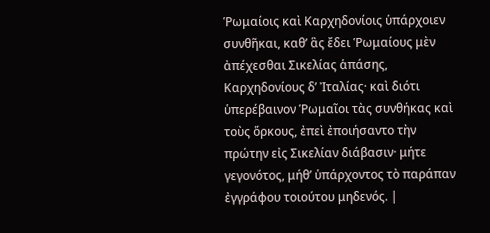Ῥωμαίοις καὶ Καρχηδονίοις ὑπάρχοιεν συνθῆκαι, καθ’ ἃς ἔδει Ῥωμαίους μὲν ἀπέχεσθαι Σικελίας ἁπάσης, Καρχηδονίους δ’ Ἰταλίας· καὶ διότι ὑπερέβαινον Ῥωμαῖοι τὰς συνθήκας καὶ τοὺς ὅρκους, ἐπεὶ ἐποιήσαντο τὴν πρώτην εἰς Σικελίαν διάβασιν· μήτε γεγονότος, μήθ’ ὑπάρχοντος τὸ παράπαν ἐγγράφου τοιούτου μηδενός. |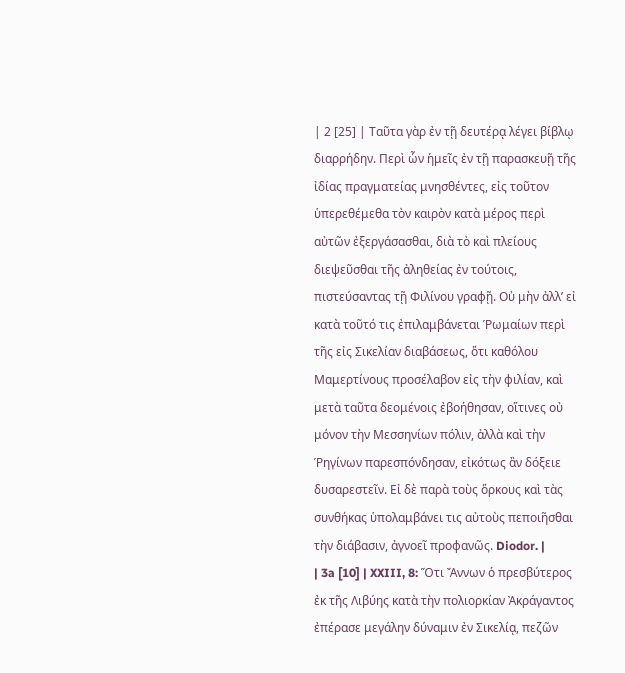| 2 [25] | Ταῦτα γὰρ ἐν τῇ δευτέρᾳ λέγει βίβλῳ διαρρήδην. Περὶ ὧν ἡμεῖς ἐν τῇ παρασκευῇ τῆς ἰδίας πραγματείας μνησθέντες, εἰς τοῦτον ὑπερεθέμεθα τὸν καιρὸν κατὰ μέρος περὶ αὐτῶν ἐξεργάσασθαι, διὰ τὸ καὶ πλείους διεψεῦσθαι τῆς ἀληθείας ἐν τούτοις, πιστεύσαντας τῇ Φιλίνου γραφῇ. Οὐ μὴν ἀλλ’ εἰ κατὰ τοῦτό τις ἐπιλαμβάνεται Ῥωμαίων περὶ τῆς εἰς Σικελίαν διαβάσεως, ὅτι καθόλου Μαμερτίνους προσέλαβον εἰς τὴν φιλίαν, καὶ μετὰ ταῦτα δεομένοις ἐβοήθησαν, οἵτινες οὐ μόνον τὴν Μεσσηνίων πόλιν, ἀλλὰ καὶ τὴν Ῥηγίνων παρεσπόνδησαν, εἰκότως ἂν δόξειε δυσαρεστεῖν. Εἰ δὲ παρὰ τοὺς ὅρκους καὶ τὰς συνθήκας ὑπολαμβάνει τις αὐτοὺς πεποιῆσθαι τὴν διάβασιν, ἀγνοεῖ προφανῶς. Diodor. |
| 3a [10] | XXIII, 8: Ὅτι Ἄννων ὁ πρεσβύτερος ἐκ τῆς Λιβύης κατὰ τὴν πολιορκίαν Ἀκράγαντος ἐπέρασε μεγάλην δύναμιν ἐν Σικελίᾳ, πεζῶν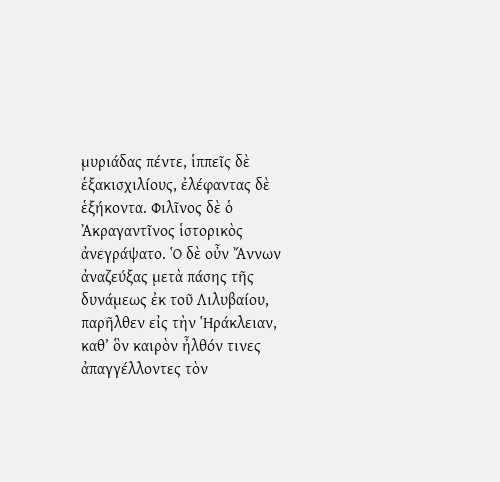μυριάδας πέντε, ἱππεῖς δὲ ἑξακισχιλίους, ἐλέφαντας δὲ ἑξήκοντα. Φιλῖνος δὲ ὁ Ἀκραγαντῖνος ἱστορικὸς ἀνεγράψατο. Ὁ δὲ οὖν Ἄννων ἀναζεύξας μετὰ πάσης τῆς δυνάμεως ἐκ τοῦ Λιλυβαίου, παρῆλθεν εἰς τὴν Ἡράκλειαν, καθ’ ὃν καιρὸν ἦλθόν τινες ἀπαγγέλλοντες τὸν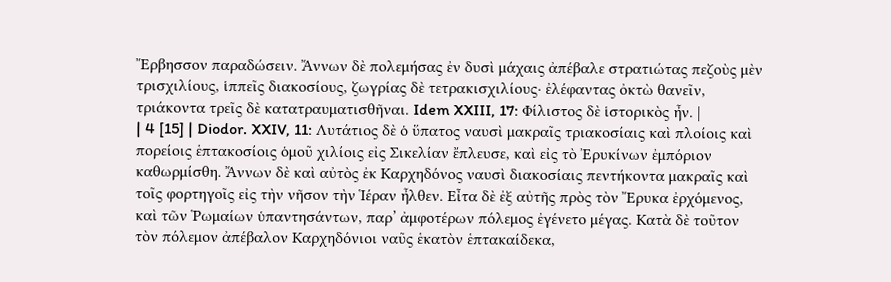Ἔρβησσον παραδώσειν. Ἄννων δὲ πολεμήσας ἐν δυσὶ μάχαις ἀπέβαλε στρατιώτας πεζοὺς μὲν τρισχιλίους, ἱππεῖς διακοσίους, ζωγρίας δὲ τετρακισχιλίους· ἐλέφαντας ὀκτὼ θανεῖν, τριάκοντα τρεῖς δὲ κατατραυματισθῆναι. Idem XXIII, 17: Φίλιστος δὲ ἱστορικὸς ἦν. |
| 4 [15] | Diodor. XXIV, 11: Λυτάτιος δὲ ὁ ὕπατος ναυσὶ μακραῖς τριακοσίαις καὶ πλοίοις καὶ πορείοις ἑπτακοσίοις ὁμοῦ χιλίοις εἰς Σικελίαν ἔπλευσε, καὶ εἰς τὸ Ἐρυκίνων ἐμπόριον καθωρμίσθη. Ἄννων δὲ καὶ αὐτὸς ἐκ Καρχηδόνος ναυσὶ διακοσίαις πεντήκοντα μακραῖς καὶ τοῖς φορτηγοῖς εἰς τὴν νῆσον τὴν Ἱέραν ἦλθεν. Εἶτα δὲ ἐξ αὐτῆς πρὸς τὸν Ἔρυκα ἐρχόμενος, καὶ τῶν Ῥωμαίων ὑπαντησάντων, παρ’ ἀμφοτέρων πόλεμος ἐγένετο μέγας. Κατὰ δὲ τοῦτον τὸν πόλεμον ἀπέβαλον Καρχηδόνιοι ναῦς ἑκατὸν ἑπτακαίδεκα,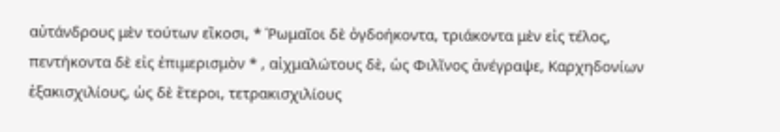αὐτάνδρους μὲν τούτων εἴκοσι, * Ῥωμαῖοι δὲ ὀγδοήκοντα, τριάκοντα μὲν εἰς τέλος, πεντήκοντα δὲ εἰς ἐπιμερισμὸν * , αἰχμαλώτους δὲ, ὡς Φιλῖνος ἀνέγραψε, Καρχηδονίων ἑξακισχιλίους, ὡς δὲ ἕτεροι, τετρακισχιλίους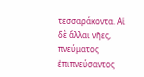τεσσαράκοντα. Αἱ δὲ ἄλλαι νῆες, πνεύματος ἐπιπνεύσαντος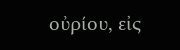οὐρίου, εἰς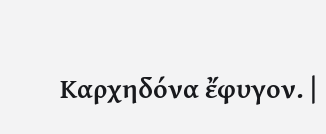Καρχηδόνα ἔφυγον. |